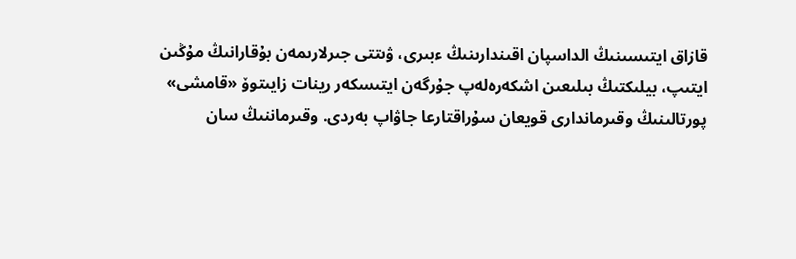قازاق ايتىسىنىڭ الداسپان اقىندارىنىڭ ءبىرى، ۋىتتى جىرلارىمەن بۇقارانىڭ مۇڭىن ايتىپ، بيلىكتىڭ بىلىعىن اشكەرەلەپ جۇرگەن ايتىسكەر رينات زايىتوۆ «قامشى» پورتالىنىڭ وقىرماندارى قويعان سۇراقتارعا جاۋاپ بەردى. وقىرماننىڭ سان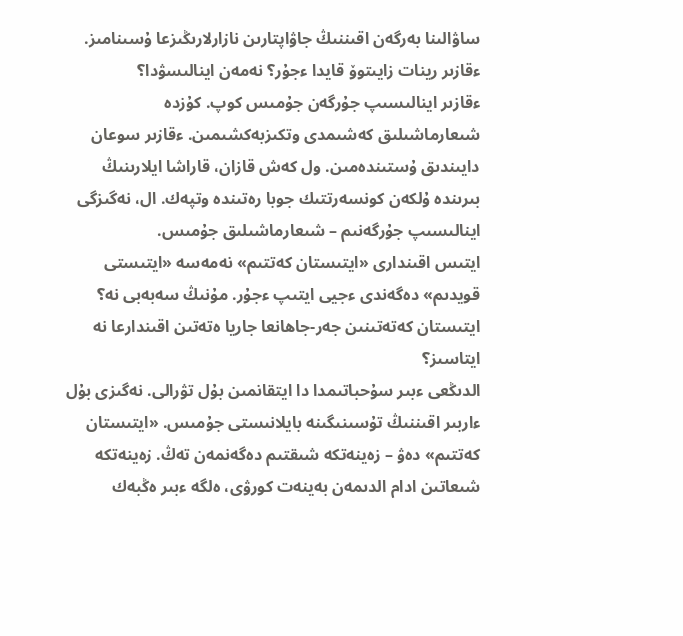ساۋالىنا بەرگەن اقىننىڭ جاۋاپتارىن نازارلارىڭىزعا ۇسىنامىز.
ءقازىر رينات زايىتوۆ قايدا ءجۇر؟ نەمەن اينالىسۋدا؟
ءقازىر اينالىسىپ جۇرگەن جۇمىس كوپ. كۇزدە شىعارماشىلىق كەشىمدى وتكىزبەكشىمىن. ءقازىر سوعان دايىندىق ۇستىندەمىن. ول كەش قازان، قاراشا ايلارىنىڭ بىرىندە ۇلكەن كونسەرتتىك جوبا رەتىندە وتپەك. ال، نەگىزگى اينالىسىپ جۇرگەنىم – شىعارماشىلىق جۇمىس.
ايتىس اقىندارى «ايتىستان كەتتىم» نەمەسە «ايتىستى قويدىم» دەگەندى ءجيى ايتىپ ءجۇر. مۇنىڭ سەبەبى نە؟ ايتىستان كەتەتىنىن جەر-جاھانعا جاريا ەتەتىن اقىندارعا نە ايتاسىز؟
الدىڭعى ءبىر سۇحباتىمدا دا ايتقانمىن بۇل تۋرالى. نەگىزى بۇل ءاربىر اقىننىڭ تۇسىنىگىنە بايلانىستى جۇمىس. «ايتىستان كەتتىم» دەۋ – زەينەتكە شىقتىم دەگەنمەن تەڭ. زەينەتكە شىعاتىن ادام الدىمەن بەينەت كورۋى، ەلگە ءبىر ەڭبەك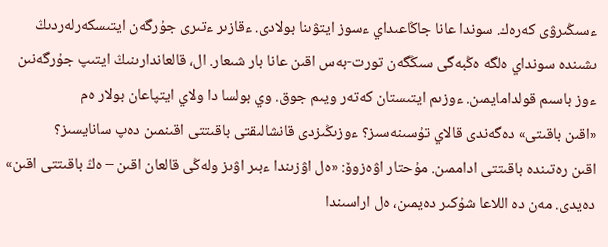ءسىڭىرۋى كەرەك. سوندا عانا جاڭاعىداي ءسوز ايتۋىنا بولادى. ءقازىر ءتىرى جۇرگەن ايتىسكەرلەردىڭ ىشىندە سونداي ەلگە ەڭبەگى سىڭگەن تورت-بەس اقىن عانا بار شىعار. ال، قالعاندارىنىڭ ايتىپ جۇرگەنىن ءوز باسىم قولدامايمىن. ءوزىم ايتىستان كەتەر ويىم جوق. وي بولسا دا ولاي ايتپاعان بولار ەم
«اقىن باقىتى» دەگەندى قالاي تۇسىنەسىز؟ ءوزىڭىزدى قانشالىقتى باقىتتى اقىنمىن دەپ سانايسىز؟
اقىن رەتىندە باقىتتى اداممىن. مۇحتار اۋەزوۆ: «ەل اۋزىندا ءبىر اۋىز ولەڭى قالعان اقىن – ەڭ باقىتتى اقىن» دەيدى. مەن دە اللاعا شۇكىر دەيمىن، ەل اراسىندا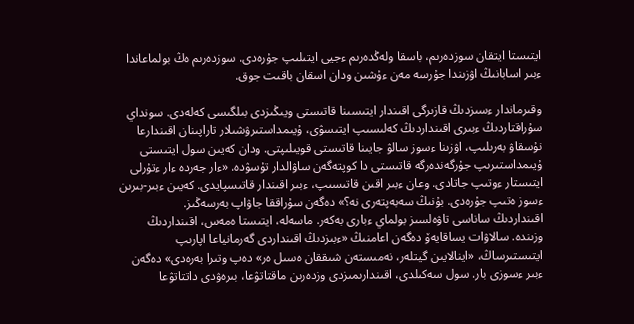ايتىستا ايتقان سوزدەرىم، باسقا ولەڭدەرىم ءجيى ايتىلىپ جۇرەدى. سوزدەرىم ەڭ بولماعاندا ءبىر اسابانىڭ اۋزىندا جۇرسە مەن ءۇشىن ودان اسقان باقىت جوق.

وقىرماندار ءسىزدىڭ قازىرگى اقىندار ايتىسىنا قاتىستى ويىڭىزدى بىلگىسى كەلەدى. سونداي سۇراقتاردىڭ ءبىرى اقىنداردىڭ كەلىسىپ ايتىسۋى، ۇيىمداستىرۋشىلار تاراپىنان اقىندارعا نۇسقاۋ بەرىلىپ، اۋزىنا ءسوز سالۋ جايىنا قاتىستى قويىلىپتى. ودان كەيىن سول ايتىستى ۇيىمداستىرىپ جۇرگەندەرگە قاتىستى دا كوپتەگەن ساۋالدار تۇسۋدە. «ءار جەردە ءار ءتۇرلى ايتىستار ءوتىپ جاتادى. وعان ءبىر اقىن قاتىسىپ، ءبىر اقىندار قاتىسپايدى. كەيىن ءبىر-بىرىن ءسوز ەتىپ جۇرەدى. بۇنىڭ سەبەپتەرى نە؟» دەگەن سۇراققا جاۋاپ بەرسەڭىز.
اقىنداردىڭ ساناسى تاۋەلسىز بولماي ءبارى بەكەر. ماسەلە، ايتىستا ەمەس، اقىنداردىڭ وزىندە. سالاۋات يساقايەۆ دەگەن اعامنىڭ «ءبىزدىڭ اقىنداردى گەرمانياعا اپارىپ ايتىستىرساڭ، «اينالايىن گيتلەر، نەمىستەن شىققان ەسىل ەر» دەپ وتىرا بەرەدى» دەگەن ءبىر ءسوزى بار. سول سەكىلدى، اقىندارىمىزدى وزدەرىن ماقتاتۋعا، بىرەۋدى داتتاتۋعا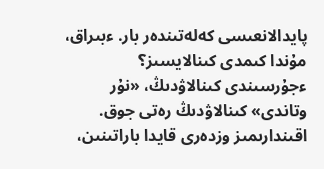پايدالانعىسى كەلەتىندەر بار. ءبىراق، مۇندا كىمدى كىنالايسىز؟ ءجۇرسىندى كىنالاۋدىڭ، «نۇر وتاندى» كىنالاۋدىڭ رەتى جوق. اقىندارىمىز وزدەرى قايدا باراتىنىن،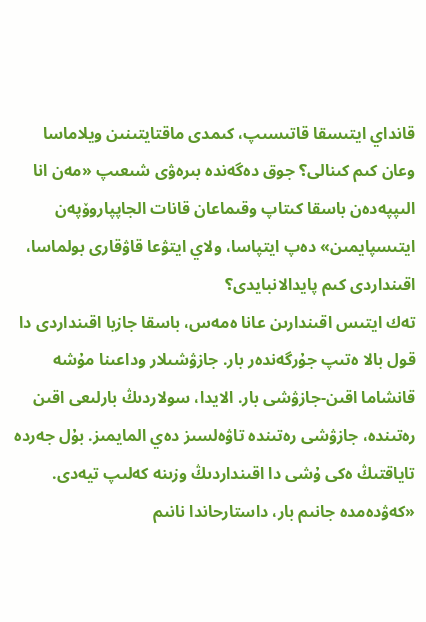قانداي ايتىسقا قاتىسىپ، كىمدى ماقتايتىنىن ويلاماسا وعان كىم كىنالى؟ جوق دەگەندە بىرەۋى شىعىپ «مەن انا الىپپەدەن باسقا كىتاپ وقىماعان قانات الجاپپاروۆپەن ايتىسپايمىن» دەپ ايتپاسا، ولاي ايتۋعا قاۋقارى بولماسا، اقىنداردى كىم پايدالانبايدى؟
تەك ايتىس اقىندارىن عانا ەمەس، باسقا جازبا اقىنداردى دا قول بالا ەتىپ جۇرگەندەر بار. جازۋشىلار وداعىنا مۇشە قانشاما اقىن-جازۋشى بار. الايدا، سولاردىڭ بارلىعى اقىن رەتىندە، جازۋشى رەتىندە تاۋەلسىز دەي المايمىز. بۇل جەردە تاياقتىڭ ەكى ۇشى دا اقىنداردىڭ وزىنە كەلىپ تيەدى. «كەۋدەمدە جانىم بار، داستارحاندا نانىم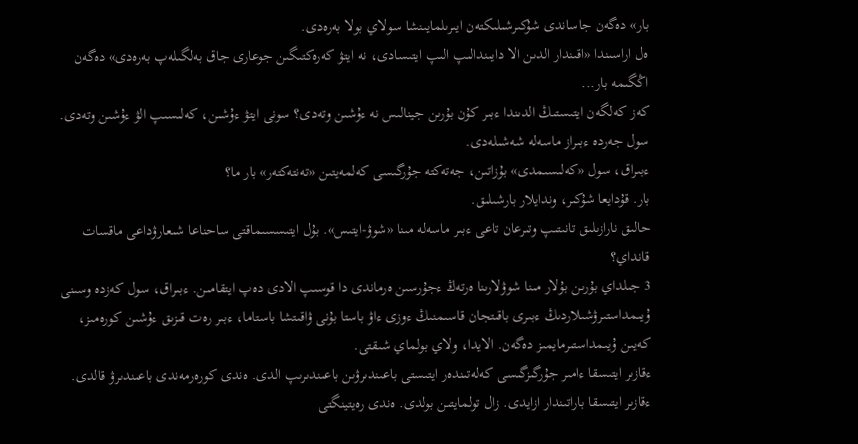بار» دەگەن جاساندى شۇكىرشىلىكتەن ايىرىلمايىنشا سولاي بولا بەرەدى.
ەل اراسىندا «اقىندار الدىن الا دايىندالىپ الىپ ايتىسادى، نە ايتۋ كەرەكتىگىن جوعارى جاق بەلگىلەپ بەرەدى» دەگەن اڭگىمە بار...
كەز كەلگەن ايتىستىڭ الدىندا ءبىر كۇن بۇرىن جينالىس نە ءۇشىن وتەدى؟ سونى ايتۋ ءۇشىن، كەلىسىپ الۋ ءۇشىن وتەدى. سول جەردە ءبىراز ماسەلە شەشىلەدى.
ءبىراق، سول «كەلىسىمدى» بۇزاتىن، جەتەكتە جۇرگىسى كەلمەيتىن «تەنتەكتەر» بار ما؟
بار. قۇدايعا شۇكىر، وندايلار بارشىلىق.
حالىق نارازىلىق تانىتىپ وتىرعان تاعى ءبىر ماسەلە مىنا «شوۋ-ايتىس». بۇل ايتىسسىماقتى ساحناعا شىعارۋداعى ماقسات قانداي؟
3 جىلداي بۇرىن بۇلار مىنا شوۋلارىنا ەرتەڭ ءجۇرسىن ەرماندى دا قوسىپ الادى دەپ ايتقامىن. ءبىراق، سول كەزدە وسىنى ۇيىمداستىرۋشىلاردىڭ ءبىرى باقىتجان قاسىمنىڭ ءوزى ءاۋ باستا بۇنى ۋاقىتشا باستاما، ءبىر رەت قىزىق ءۇشىن كورەمىز، كەيىن ۇيىمداستىرمايمىز دەگەن. الايدا، ولاي بولماي شىقتى.
ءقازىر ايتىسقا ءامىر جۇرگىزگىسى كەلەتىندەر ايتىستى باعىندىرۋىن باعىندىرىپ الدى. ەندى كورەرمەندى باعىندىرۋ قالدى. ءقازىر ايتىسقا باراتىندار ازايدى. زال تولمايتىن بولدى. ەندى رەيتينگتى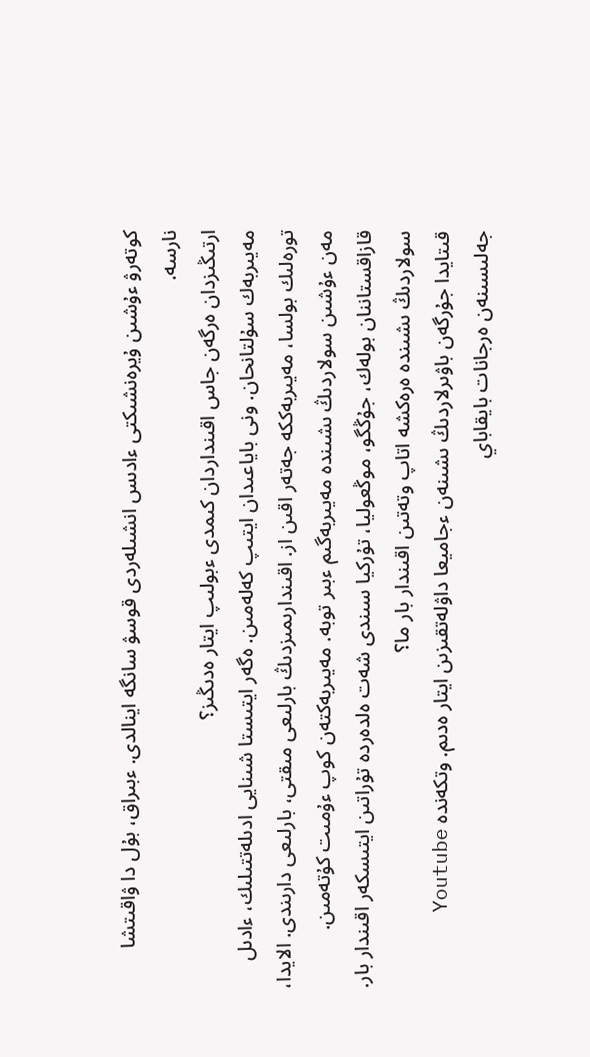كوتەرۋ ءۇشىن ۇيرەنشىكتى ءادىس انشىلەردى قوسۋ سانگە اينالدى. ءبىراق، بۇل دا ۋاقىتشا نارسە.
ارتىڭىزدان ەرگەن جاس اقىنداردان كىمدى ءبولىپ ايتار ەدىڭىز؟
مەيىربەك سۇلتانحان. ونى باياعىدان ايتىپ كەلەمىن. ەگەر ايتىستا شىنايى ادىلەتتىلىك، ءادىل تورەلىك بولسا، مەيىربەككە جەتەر اقىن از. اقىندارىمىزدىڭ بارلىعى مىقتى، بارلىعى دارىندى. الايدا، مەن ءۇشىن سولاردىڭ ىشىندە مەيىربەگىم ءبىر توبە. مەيىربەكتەن كوپ ءۇمىت كۇتەمىن.
قازاقستاننان بولەك، جۇڭگو، موڭعوليا، تۇركيا سىندى شەت ەلدەردە تۇراتىن ايتىسكەر اقىندار بار. سولاردىڭ ىشىندە ەرەكشە اتاپ وتەتىن اقىندار بار ما؟
قىتايدا جۇرگەن باۋىرلاردىڭ ىشىنەن ءجاميعا داۋلەتقىزىن ايتار ەدىم. وتكەندە Youtube جەلىسىنەن ەرجانات بايقاباي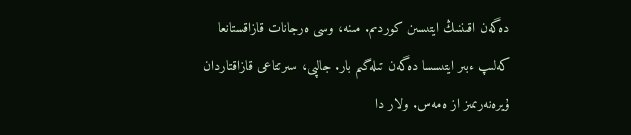دەگەن اقىننىڭ ايتىسىن كوردىم. مىنە، وسى ەرجانات قازاقستانعا كەلىپ ءبىر ايتىسسا دەگەن تىلەگىم بار. جالپى، سىرتتاعى قازاقتاردان ۇيرەنەرىمىز از ەمەس. ولار دا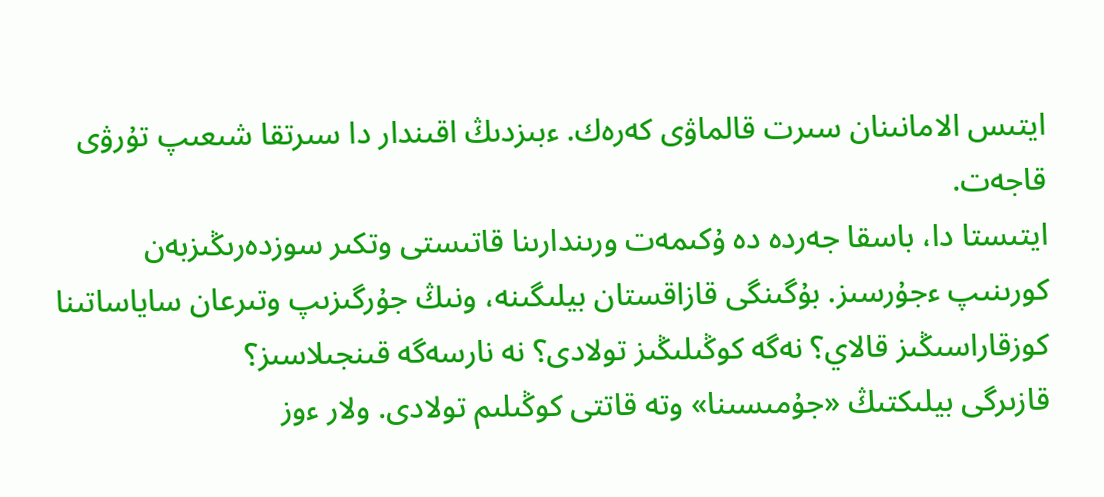ايتىس الامانىنان سىرت قالماۋى كەرەك. ءبىزدىڭ اقىندار دا سىرتقا شىعىپ تۇرۋى قاجەت.
ايتىستا دا، باسقا جەردە دە ۇكىمەت ورىندارىنا قاتىستى وتكىر سوزدەرىڭىزبەن كورىنىپ ءجۇرسىز. بۇگىنگى قازاقستان بيلىگىنە، ونىڭ جۇرگىزىپ وتىرعان ساياساتىنا كوزقاراسىڭىز قالاي؟ نەگە كوڭىلىڭىز تولادى؟ نە نارسەگە قىنجىلاسىز؟
قازىرگى بيلىكتىڭ «جۇمىسىنا» وتە قاتتى كوڭىلىم تولادى. ولار ءوز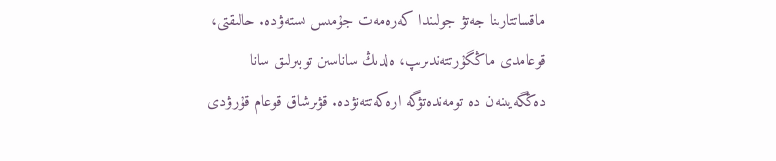ماقساتتارىنا جەتۋ جولىندا كەرەمەت جۇمىس ىستەۋدە. حالىقتى، قوعامدى ماڭگۇرتتەندىرىپ، ەلدىڭ ساناسىن توبىرلىق سانا دەڭگەيىنەن دە تومەندەتۋگە ارەكەتتەنۋدە. قۋىرشاق قوعام قۇرۋدى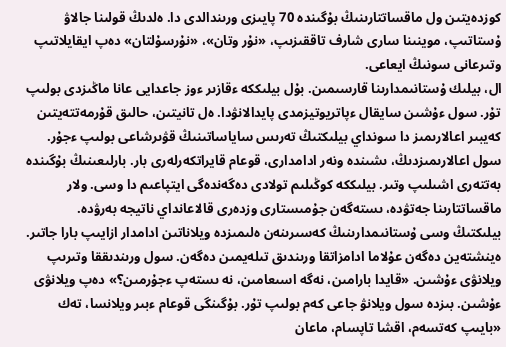كوزدەيتىن ول ماقساتتارىنىڭ بۇگىندە 70 پايىزى ورىندالدى دا. ەلدىڭ قولىنا جالاۋ ۇستاتىپ، موينىنا سارى شارف تاققىزىپ، «نۇر وتان»، «نۇرسۇلتان» دەپ ايقايلاتىپ وتىرعانى سونىڭ ايعاعى.
ال، بيلىك ۇستانىمدارىنا قارسىمىن. بۇل بيلىككە ءقازىر ءوز جاعدايى عانا ماڭىزدى بولىپ تۇر. سول ءۇشىن سايقال ءپاتريوتيزمدى پايدالانۋدا. ەل تانيتىن، حالىق قۇرمەتتەيتىن كەيبىر اعالارىمىز دا سونداي بيلىكتىڭ تەرىس ساياساتىنىڭ قۋىرشاعى بولىپ ءجۇر. سول اعالارىمىزدىڭ، ىشىندە ونەر ادامدارى، قوعام قايراتكەرلەرى بار. بارلىعىنىڭ بۇگىندە بەتتەرى اشىلىپ وتىر. بيلىككە كوڭىلىم تولادى دەگەندەگى ايتپاعىم دا وسى. ولار ماقساتتارىنا جەتۋدە، ىستەگەن جۇمىستارى وزدەرى قالاعانداي ناتيجە بەرۋدە.
بيلىكتىڭ وسى ۇستانىمدارىنىڭ كەسىرىنەن ەلىمىزدە ويلاناتىن ادامدار ازايىپ بارا جاتىر. ەينشتەين دەگەن عۇلاما ادامزاتقا ورىندىق تىلەيمىن دەگەن. سول ورىندىققا وتىرىپ ويلانۋى ءۇشىن. «قايدا بارامىن، نەگە اسىعامىن، نە ىستەپ ءجۇرمىن؟» دەپ ويلانۋى ءۇشىن. بىزدە سول ويلانۋ جاعى كەم بولىپ تۇر. بۇگىنگى قوعام ءبىر ويلانسا، تەك «بايىپ كەتسەم، اقشا تاپسام، ماعان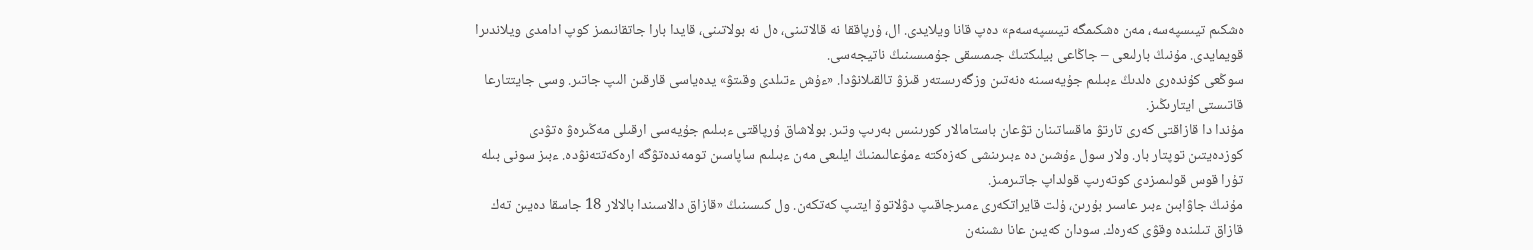ەشكىم تيىسپەسە، مەن ەشكىمگە تيىسپەسەم» دەپ قانا ويلايدى. ال، ۇرپاققا نە قالاتىنى، ەل نە بولاتىنى، قايدا بارا جاتقانىمىز كوپ ادامدى ويلاندىرا قويمايدى. مۇنىڭ بارلىعى – جاڭاعى بيلىكتىڭ جىمىسقى جۇمىسىنىڭ ناتيجەسى.
سوڭعى كۇندەرى ەلدىڭ ءبىلىم جۇيەسىنە ەنەتىن وزگەرىستەر قىزۋ تالقىلانۋدا. «ءۇش ءتىلدى وقىتۋ» يدەياسى قارقىن الىپ جاتىر. وسى جايتتارعا قاتىستى ايتارىڭىز.
مۇندا دا قازاقتى كەرى تارتۋ ماقساتىنان تۋعان باستامالار كورىنىس بەرىپ وتىر. بولاشاق ۇرپاقتى ءبىلىم جۇيەسى ارقىلى مەڭىرەۋ ەتۋدى كوزدەيتىن توپتار بار. ولار سول ءۇشىن دە ءبىرىنشى كەزەكتە ءمۇعالىمنىڭ ايلىعى مەن ءبىلىم ساپاسىن تومەندەتۋگە ارەكەتتەنۋدە. ءبىز سونى بىلە تۇرا قوس قولىمىزدى كوتەرىپ قولداپ جاتىرمىز.
مۇنىڭ جاۋابىن ءبىر عاسىر بۇرىن، ۇلت قايراتكەرى ءمىرجاقىپ دۋلاتوۆ ايتىپ كەتكەن. ول كىسىنىڭ «قازاق دالاسىندا بالالار 18 جاسقا دەيىن تەك قازاق تىلىندە وقۋى كەرەك. سودان كەيىن عانا ىشىنەن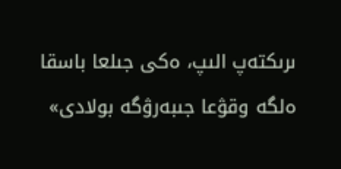ىرىكتەپ الىپ، ەكى جىلعا باسقا ەلگە وقۋعا جىبەرۋگە بولادى»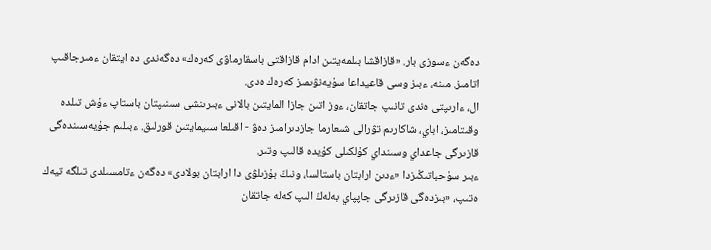دەگەن ءسوزى بار. «قازاقشا بىلمەيتىن ادام قازاقتى باسقارماۋى كەرەك» دەگەندى دە ايتقان ءمىرجاقىپ اتامىز. مىنە، ءبىز وسى قاعيداعا سۇيەنۋىمىز كەرەك ەدى.
ال، ءارىپتى ەندى تانىپ جاتقان، ءوز اتىن جازا المايتىن بالانى ءبىرىنشى سىنىپتان باستاپ ءۇش تىلدە وقىتامىز، اباي، شاكارىم تۋرالى شىعارما جازدىرامىز دەۋ - اقىلعا سىيمايتىن قورلىق. ءبىلىم جۇيەسىندەگى قازىرگى جاعداي وسىنداي كۇلكىلى كۇيدە قالىپ وتىر.
ءبىر سۇحباتىڭىزدا «ءدىن ارابتان باستالسا، ونىڭ بۇزىلۋى دا ارابتان بولادى» دەگەن ءتامسىلدى تىلگە تيەك ەتىپ، «بىزدەگى قازىرگى جاپپاي بەلەڭ الىپ كەلە جاتقان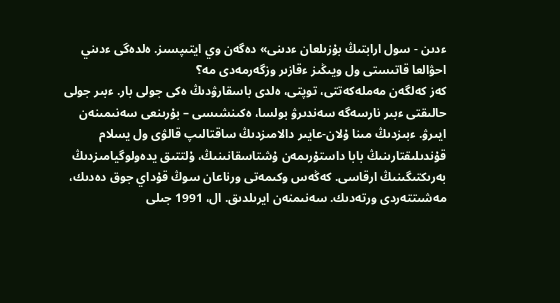ءدىن - سول ارابتىڭ بۇزىلعان ءدىنى» دەگەن وي ايتىپسىز. ەلدەگى ءدىني احۋالعا قاتىستى ول ويىڭىز ءقازىر وزگەرمەدى مە؟
كەز كەلگەن مەملەكەتتى، توپتى، ەلدى باسقارۋدىڭ ەكى جولى بار. ءبىر جولى حالىقتى ءبىر نارسەگە سەندىرۋ بولسا، ەكىنشىسى – بۇرىنعى سەنىمىنەن ايىرۋ. ءبىزدىڭ مىنا ۇلان-عايىر دالامىزدىڭ ساقتالىپ قالۋى ول يسلام قۇندىلىقتارىنىڭ بابا داستۇرىمەن ۇشتاسقانىنىڭ، ۇلتتىق يدەولوگيامىزدىڭ بەرىكتىگىنىڭ ارقاسى. كەڭەس وكىمەتى ورناعان سوڭ قۇداي جوق دەدىك، مەشىتتەردى ورتەدىك. سەنىمنەن ايرىلدىق. ال، 1991 جىلى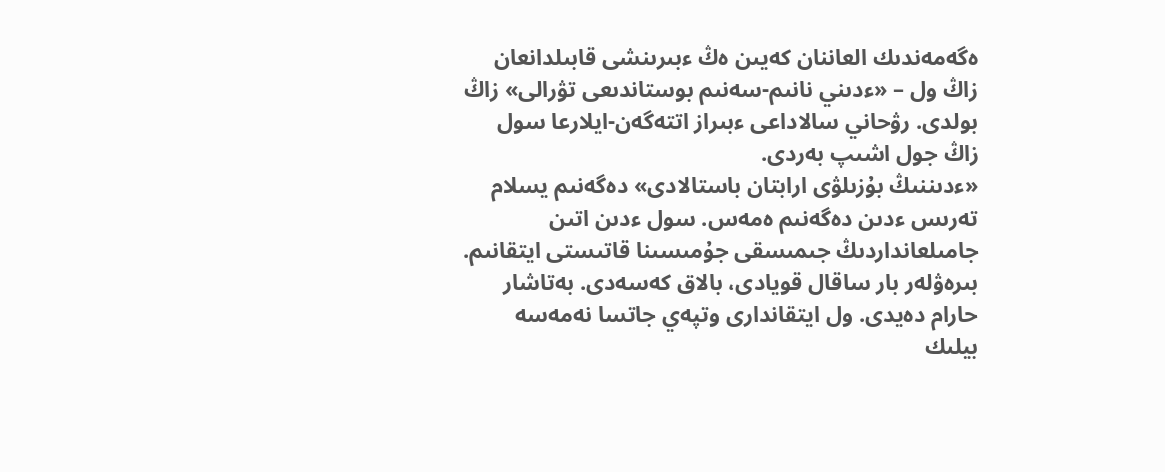ەگەمەندىك العاننان كەيىن ەڭ ءبىرىنشى قابىلدانعان زاڭ ول – «ءدىني نانىم-سەنىم بوستاندىعى تۋرالى» زاڭ بولدى. رۋحاني سالاداعى ءبىراز اتتەگەن-ايلارعا سول زاڭ جول اشىپ بەردى.
«ءدىننىڭ بۇزىلۋى ارابتان باستالادى» دەگەنىم يسلام تەرىس ءدىن دەگەنىم ەمەس. سول ءدىن اتىن جامىلعانداردىڭ جىمىسقى جۇمىسىنا قاتىستى ايتقانىم. بىرەۋلەر بار ساقال قويادى، بالاق كەسەدى. بەتاشار حارام دەيدى. ول ايتقاندارى وتپەي جاتسا نەمەسە بيلىك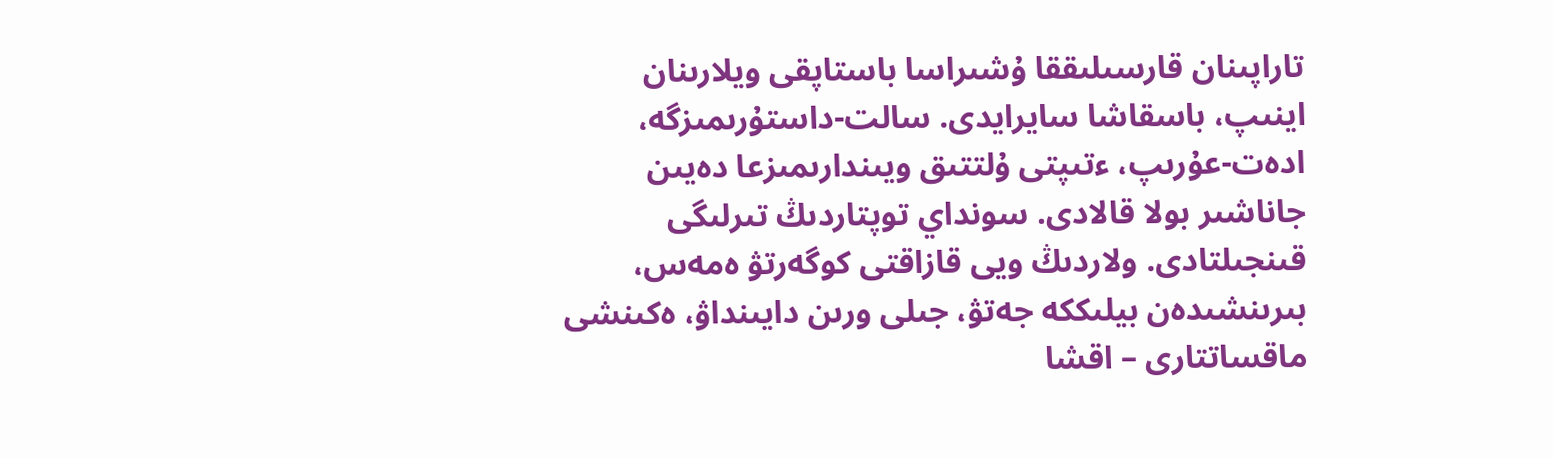تاراپىنان قارسىلىققا ۇشىراسا باستاپقى ويلارىنان اينىپ، باسقاشا سايرايدى. سالت-داستۇرىمىزگە، ادەت-عۇرىپ، ءتىپتى ۇلتتىق ويىندارىمىزعا دەيىن جاناشىر بولا قالادى. سونداي توپتاردىڭ تىرلىگى قىنجىلتادى. ولاردىڭ ويى قازاقتى كوگەرتۋ ەمەس، بىرىنشىدەن بيلىككە جەتۋ، جىلى ورىن دايىنداۋ، ەكىنشى ماقساتتارى – اقشا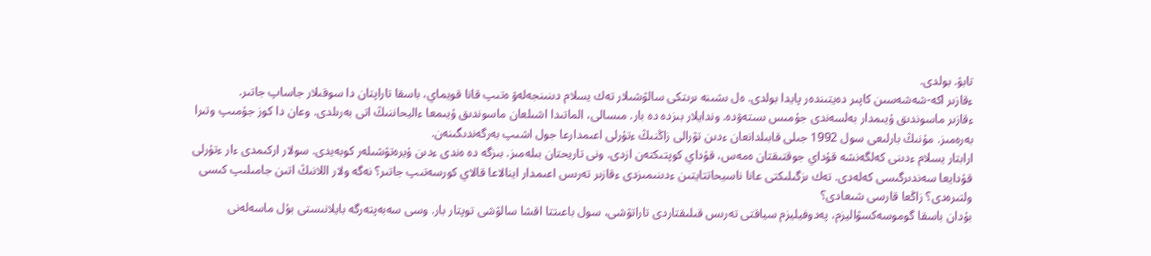تابۋ. بولدى.
ءقازىر اكە-شەشەسىن كاپىر دەيتىندەر پايدا بولدى. ەل ىشىنە ىرىتكى سالۋشىلار تەك يسلام دىنىنجەلەۋ ەتىپ قانا قويماي، باسقا تاراپتان دا سوقىلار جاساپ جاتىر.
ءقازىر ماسوندىق ۇيىمدار بەلسەندى جۇمىس ىستەۋدە. وندايلار بىزدە دە بار. مىسالى، الماتىدا اشىلعان ماسوندىق ۇيىمعا ءاليحاننىڭ اتى بەرىلدى. وعان دا كوز جۇمىپ وتىرا بەرەمىز. مۇنىڭ بارلىعى سول 1992 جىلى قابىلدانعان ءدىن تۋرالى زاڭنىڭ ءتۇرلى اعىمدارعا جول اشىپ بەرگەندىگىنەن.
ارابتار يسلام ءدىنى كەلگەنشە قۇداي جوقتىقتان ەمەس، قۇداي كوپتىكتەن ازدى. ونى تاريحتان بىلەمىز. بىزگە دە ەندى ءدىن ۇيرەتۋشىلەر كوبەيدى. سولار اركىمدى ءار ءتۇرلى قۇدايعا سەندىرگىسى كەلەدى. تەك ىزگىلىكتى عانا ناسيحاتتايتىن ءدىنىمىزدى ءقازىر تەرىس اعىمدار اينالاعا قالاي كورسەتىپ جاتىر؟ نەگە ولار اللانىڭ اتىن جامىلىپ كىسى ولتىرەدى؟ زاڭعا قارسى شىعادى؟
بۇدان باسقا گوموسەكسۋاليزم، پەدوفيليزم سياقتى تەرىس قىلىقتاردى تاراتۋشى، سول باعىتتا اقشا سالۋشى توپتار بار. وسى سەبەپتەرگە بايلانىستى بۇل ماسەلەنى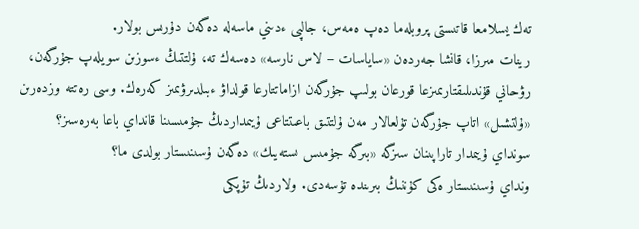تەك يسلامعا قاتىستى پروبلەما دەپ ەمەس، جالپى ءدىني ماسەلە دەگەن دۇرىس بولار.
رينات مىرزا، قانشا جەردەن «ساياسات – لاس نارسە» دەسەك تە، ۇلتتىڭ ءسوزىن سويلەپ جۇرگەن، رۋحاني قۇندىلىقتارىمىزعا قورعان بولىپ جۇرگەن ازاماتتارعا قولداۋ ءبىلدىرۋىمىز كەرەك. وسى رەتتە وزدەرىن «ۇلتشىل» اتاپ جۇرگەن تۇلعالار مەن ۇلتتىق باعىتتاعى ۇيىمداردىڭ جۇمىسىنا قانداي باعا بەرەسىز؟ سونداي ۇيىمدار تاراپىنان سىزگە «بىرگە جۇمىس ىستەيىك» دەگەن ۇسىنىستار بولدى ما؟
ونداي ۇسىنىستار ەكى كۇننىڭ بىرىندە تۇسەدى. ولاردىڭ تۇپكى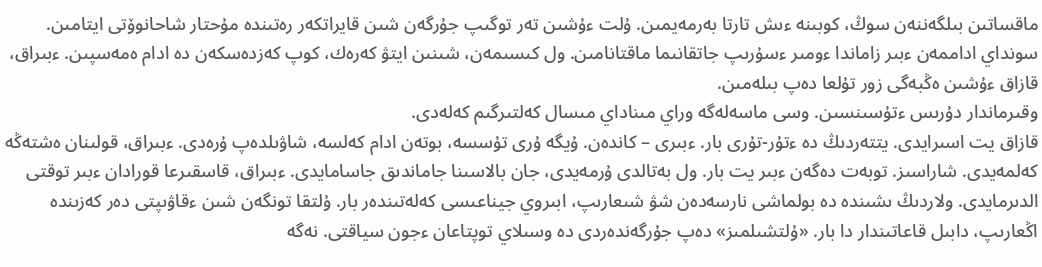ماقساتىن بىلگەننەن سوڭ، كوبىنە ءىش تارتا بەرمەيمىن. ۇلت ءۇشىن تەر توگىپ جۇرگەن شىن قايراتكەر رەتىندە مۇحتار شاحانوۆتى ايتامىن. سونداي اداممەن ءبىر زاماندا ءومىر ءسۇرىپ جاتقانىما ماقتانامىن. ول كىسىمەن، شىنىن ايتۋ كەرەك، كوپ كەزدەسكەن دە ادام ەمەسپىن. ءبىراق، قازاق ءۇشىن ەڭبەگى زور تۇلعا دەپ بىلەمىن.
وقىرماندار دۇرىس ءتۇسىنسىن. وسى ماسەلەگە وراي مىناداي مىسال كەلتىرگىم كەلەدى.
قازاق يت اسىرايدى. يتتەردىڭ دە ءتۇر-تۇرى بار. ءبىرى – كاندەن. ۇيگە ۇرى تۇسسە، بوتەن ادام كەلسە، شاۋىلدەپ ۇرەدى. ءبىراق، قولىنان ەشتەڭە كەلمەيدى. شاراسىز. توبەت دەگەن ءبىر يت بار. ول بەتالدى ۇرمەيدى، جان بالاسىنا جاماندىق جاسامايدى. ءبىراق، قاسقىرعا قورادان ءبىر توقتى الدىرمايدى. ولاردىڭ ىشىندە دە بولماشى نارسەدەن شۋ شىعارىپ، ابىروي جيناعىسى كەلەتىندەر بار. ۇلتقا تونگەن شىن ءقاۋىپتى دەر كەزىندە اڭعارىپ، دابىل قاعاتىندار دا بار. «ۇلتشىلمىز» دەپ جۇرگەندەردى دە وسىلاي توپتاعان ءجون سياقتى. نەگە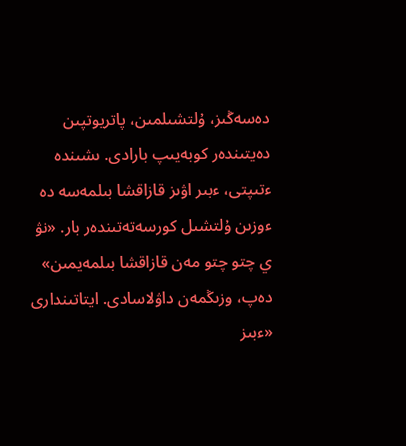دەسەڭىز، ۇلتشىلمىن، پاتريوتپىن دەيتىندەر كوبەيىپ بارادى. ىشىندە ءتىپتى، ءبىر اۋىز قازاقشا بىلمەسە دە ءوزىن ۇلتشىل كورسەتەتىندەر بار. «نۋ ي چتو چتو مەن قازاقشا بىلمەيمىن» دەپ، وزىڭمەن داۋلاسادى. ايتاتىندارى «ءبىز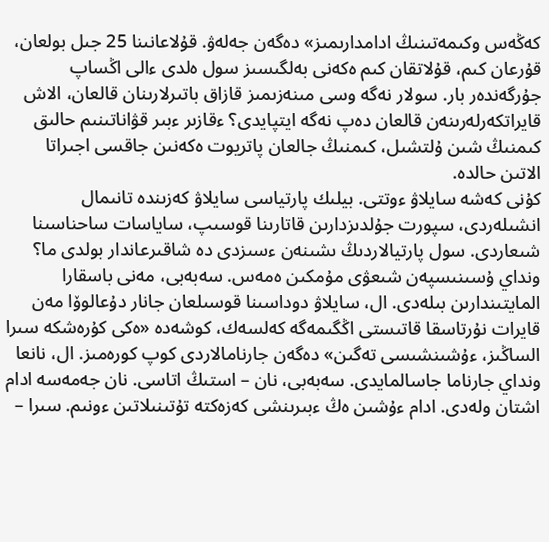كەڭەس وكىمەتىنىڭ ادامدارىمىز» دەگەن جەلەۋ. قۇلاعانىنا 25 جىل بولعان، قۇرعان كىم، قۇلاتقان كىم ەكەنى بەلگىسىز سول ەلدى ءالى اڭساپ جۇرگەندەر بار. سولار نەگە وسى مىنەزىمىز قازاق باتىرلارىنان قالعان، الاش قايراتكەرلەرىنەن قالعان دەپ نەگە ايتپايدى؟ ءقازىر ءبىر قۋاناتىنىم حالىق كىمنىڭ شىن ۇلتشىل، كىمنىڭ جالعان پاتريوت ەكەنىن جاقسى اجىراتا الاتىن حالدە.
كۇنى كەشە سايلاۋ ءوتتى. بيلىك پارتياسى سايلاۋ كەزىندە تانىمال انشىلەردى، سپورت جۇلدىزدارىن قاتارىنا قوسىپ، ساياسات ساحناسىنا شىعاردى. سول پارتيالاردىڭ ىشىنەن ءسىزدى دە شاقىرعاندار بولدى ما؟
ونداي ۇسىنىسپەن شىعۋى مۇمكىن ەمەس. سەبەبى، مەنى باسقارا المايتىندارىن بىلەدى. ال، سايلاۋ دوداسىنا قوسىلعان جانار دۇعالوۆا مەن قايرات نۇرتاسقا قاتىستى اڭگىمەگە كەلسەك، كوشەدە «ەكى كۇرەشكە سىرا الساڭىز، ءۇشىنشىسى تەگىن» دەگەن جارنامالاردى كوپ كورەمىز. ال، نانعا ونداي جارناما جاسالمايدى. سەبەبى، نان – استىڭ اتاسى. نان جەمەسە ادام اشتان ولەدى. ادام ءۇشىن ەڭ ءبىرىنشى كەزەكتە تۇتىنىلاتىن ءونىم. سىرا –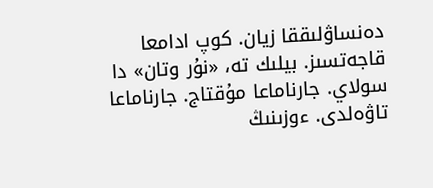دەنساۋلىققا زيان. كوپ ادامعا قاجەتسىز. بيلىك تە، «نۇر وتان» دا سولاي. جارناماعا مۇقتاج. جارناماعا تاۋەلدى. ءوزىنىڭ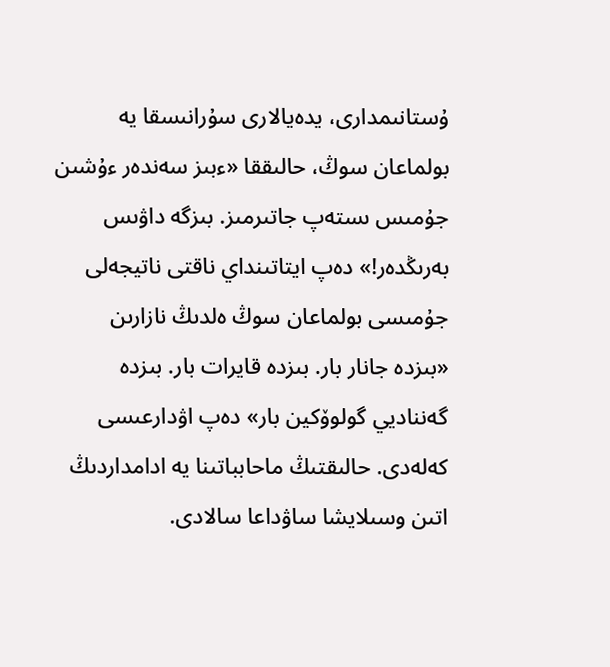ۇستانىمدارى، يدەيالارى سۇرانىسقا يە بولماعان سوڭ، حالىققا «ءبىز سەندەر ءۇشىن جۇمىس ىستەپ جاتىرمىز. بىزگە داۋىس بەرىڭدەر!» دەپ ايتاتىنداي ناقتى ناتيجەلى جۇمىسى بولماعان سوڭ ەلدىڭ نازارىن «بىزدە جانار بار. بىزدە قايرات بار. بىزدە گەنناديي گولوۆكين بار» دەپ اۋدارعىسى كەلەدى. حالىقتىڭ ماحابباتىنا يە ادامداردىڭ اتىن وسىلايشا ساۋداعا سالادى.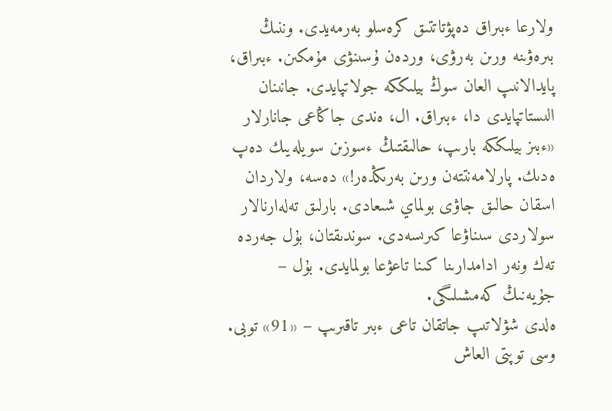ولارعا ءبىراق دەپۋتاتتىق كرەسلو بەرمەيدى. وننىڭ بىرەۋىنە ورىن بەرۋى، وردەن ۇسىنۋى مۇمكىن. ءبىراق، پايدالانىپ العان سوڭ بيلىككە جولاتپايدى. جانىنان الىستاتپايدى دا، ءبىراق. ال، ەندى جاڭاعى جانارلار «ءبىز بيلىككە بارىپ، حالىقتىڭ ءسوزىن سويلەيىك دەپ ەدىك. پارلامەنتتەن ورىن بەرىڭدەر!» دەسە، ولاردان اسقان حالىق جاۋى بولماي شىعادى. بارلىق تەلەارنالار سولاردى سىناۋعا كىرىسەدى. سوندىقتان، بۇل جەردە تەك ونەر ادامدارىنا كىنا تاعۋعا بولمايدى. بۇل – جۇيەنىڭ كەمشىلىگى.
ەلدى شۋلاتىپ جاتقان تاعى ءبىر تاقىرىپ – «91» توبى. وسى توپتى العاش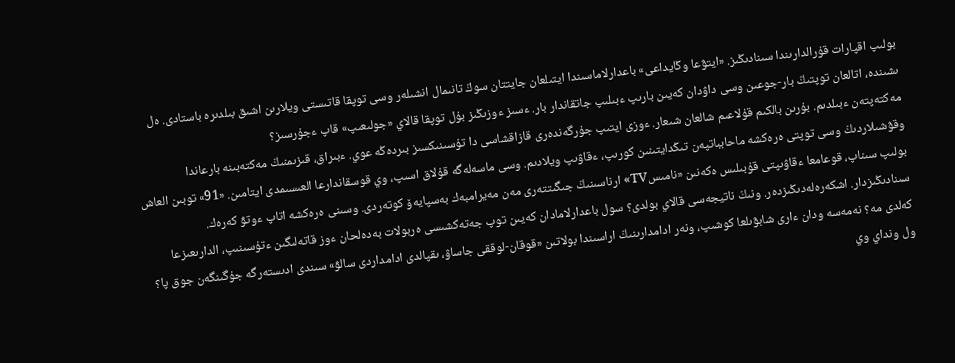بولىپ اقپارات قۇرالدارىندا سىنادىڭىز. «ايتۋعا وڭايداعى» باعدارلاماسىندا ايتىلعان جايتتان سوڭ تانىمال انشىلەر وسى توپقا قاتىستى ويلارىن اشىق بىلدىرە باستادى. ەل ىشىندە، اتالعان توپتىڭ بار-جوعىن وسى داۋدان كەيىن بارىپ ءبىلىپ جاتقاندار بار. ءسىز ءوزىڭىز بۇل توپقا قالاي «جولىعىپ» قاپ ءجۇرسىز؟
مەكتەپتەن ءبىلدىم. بۇرىن بالكىم قۇلاعىم شالعان شىعار. ءوزى ايتىپ جۇرگەندەرى قازاقشاسى دا تۇسىنىكسىز بىردەڭە عوي. ءبىراق، قىزىمنىڭ مەكتەبىنە بارعاندا وقۋشىلاردىڭ وسى توپتى ەرەكشە ماحابباتپەن تىڭدايتىنىن كورىپ، ءقاۋىپ ويلادىم. وسى ماسەلەگە قۇلاق اسىپ، وي قوسقاندارعا العىسىمدى ايتامىن. «91» توبىن العاش بولىپ سىناپ، قوعامعا ءقاۋىپتى قۇبىلىس ەكەنىن «نامىسTV» ارناسىنىڭ جىگىتتەرى مەن مەيرامبەك بەسپايەۆ كوتەردى. وسىنى ەرەكشە اتاپ ءوتۋ كەرەك.
سىنادىڭىزدار. اشكەرەلەدىڭىزدەر. ونىڭ ناتيجەسى قالاي بولدى؟ سول باعدارلامادان كەيىن توپ جەتەكشىسى ەربولات بەدەلحان ءوز قاتەلىگىن ءتۇسىنىپ، الدارىعىزعا كەلدى مە؟ نەمەسە ودان ءارى شابۋىلعا كوشىپ، ونەر ادامدارىنىڭ اراسىندا بولاتىن «قوقان-لوققى جاساۋ، ىقپالدى ادامداردى سالۋ» سىندى ادىستەرگە جۇگىنگەن جوق پا؟
ول ونداي وي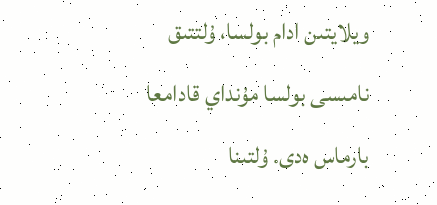ويلايتىن ادام بولسا، ۇلتتىق نامىسى بولسا مۇنداي قادامعا بارماس ەدى. ۇلتىنا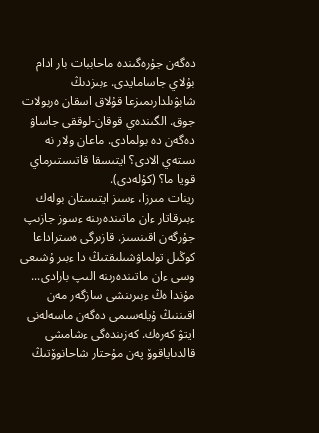دەگەن جۇرەگىندە ماحاببات بار ادام بۇلاي جاسامايدى. ءبىزدىڭ شابۋىلدارىمىزعا قۇلاق اسقان ەربولات جوق. الگىندەي قوقان-لوققى جاساۋ دەگەن دە بولمادى. ماعان ولار نە ىستەي الادى؟ ايتىسقا قاتىستىرماي قويا ما؟ (كۇلەدى).
رينات مىرزا، ءسىز ايتىستان بولەك ءبىرقاتار ءان ماتىندەرىنە ءسوز جازىپ جۇرگەن اقىنسىز. قازىرگى ەستراداعا كوڭىل تولماۋشىلىقتىڭ دا ءبىر ۇشىعى وسى ءان ماتىندەرىنە الىپ بارادى...
مۇندا ەڭ ءبىرىنشى سازگەر مەن اقىننىڭ ۇيلەسىمى دەگەن ماسەلەنى ايتۋ كەرەك. كەزىندەگى ءشامشى قالدىاياقوۆ پەن مۇحتار شاحانوۆتىڭ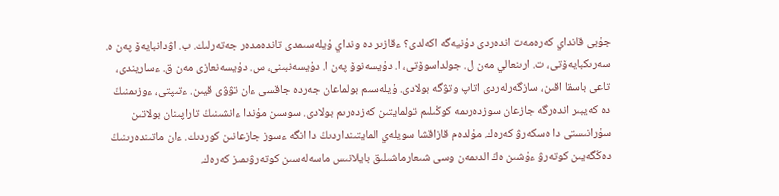جۇبى قانداي كەرەمەت اندەردى دۇنيەگە اكەلدى؟ ءقازىر دە ونداي ۇيلەسىمدى تاندەمدەر جەتەرلىك. ب. اۋدانبايەۆ پەن ە. سەرىكبايەۆتى، ت. ارىنعالي مەن ل. جولداسوۆتى، ا. دۇيسەنوۆ پەن ا. دۇيسەنبىنى، س. دۇيسەنعازى مەن ق. ءساريندى، تاعى باسقا اقىن، سازگەرلەردى اتاپ وتۋگە بولادى. ۇيلەسىم بولماعان جەردە جاقسى ءان تۋۋى قيىن. ءتىپتى، ءوزىمنىڭ دە كەيبىر اندەرگە جازعان سوزدەرىمە كوڭىلىم تولمايتىن كەزدەرىم بولادى. سوسىن مۇندا ءانشىنىڭ تاراپىنان بولاتىن سۇرانىستى دا ەسكەرۋ كەرەك. مۇلدەم قازاقشا سويلەي المايتىنداردىڭ دا انگە ءسوز جازعانىن كوردىك. ءان ماتىندەرىنىڭ دەڭگەيىن كوتەرۋ ءۇشىن ەڭ الدىمەن وسى شىعارماشىلىق بايلانىس ماسەلەسىن كوتەرۋىمىز كەرەك.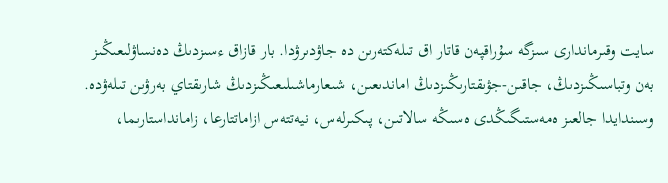سايت وقىرماندارى سىزگە سۇراقپەن قاتار اق تىلەكتەرىن دە جاۋدىرۋدا. بار قازاق ءسىزدىڭ دەنساۋلىعىڭىز بەن وتباسىڭىزدىڭ، جاقىن-جۋىقتارىڭىزدىڭ اماندىعىن، شىعارماشىلىعىڭىزدىڭ شارىقتاي بەرۋىن تىلەۋدە.
وسىندايدا جالعىز ەمەستىگىڭدى ەسىڭە سالاتىن، پىكىرلەس، نيەتتەس ازاماتتارعا، زامانداستارىما،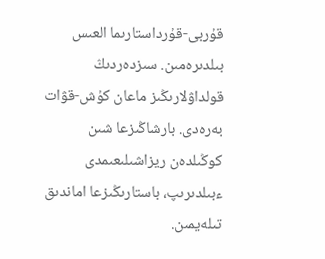قۇربى-قۇرداستارىما العىس بىلدىرەمىن. سىزدەردىڭ قولداۋلارىڭىز ماعان كۇش-قۋات بەرەدى. بارشاڭىزعا شىن كوڭىلدەن ريزاشىلىعىمدى ءبىلدىرىپ، باستارىڭىزعا اماندىق تىلەيمىن.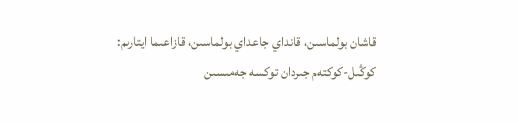قاشان بولماسىن، قانداي جاعداي بولماسىن، قازاعىما ايتارىم:
كوڭىل-كوكتەم جىردان توكسە جەمىسىن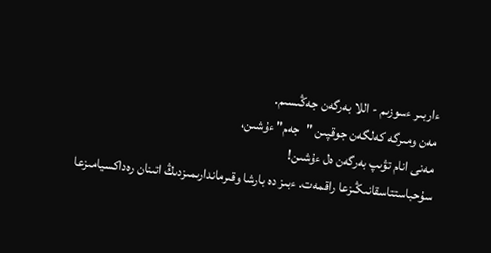ءاربىر ءسوزىم - اللا بەرگەن جەڭىسىم.
مەن ومىرگە كەلگەن جوقپىن "جەم" ءۇشىن،
مەنى انام تۋىپ بەرگەن ەل ءۇشىن!
سۇحباستتاسقانىڭىزعا راقمەت. ءبىز دە بارشا وقىرماندارىمىزدىڭ اتىنان رەداكسيامىزعا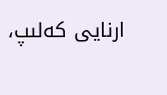ارنايى كەلىپ،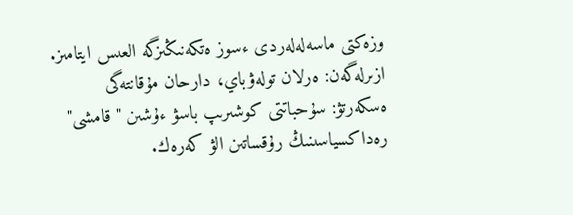وزەكتى ماسەلەلەردى ءسوز ەتكەنىڭىزگە العىس ايتامىز.
ازىرلەگەن: ەرلان تولەۋباي، دارحان مۇقانتەگى
ەسكەرتۋ: سۇحباتتى كوشىرىپ باسۋ ءۇشىن "قامشى" رەداكسياسىنىڭ رۇقساتىن الۋ كەرەك.